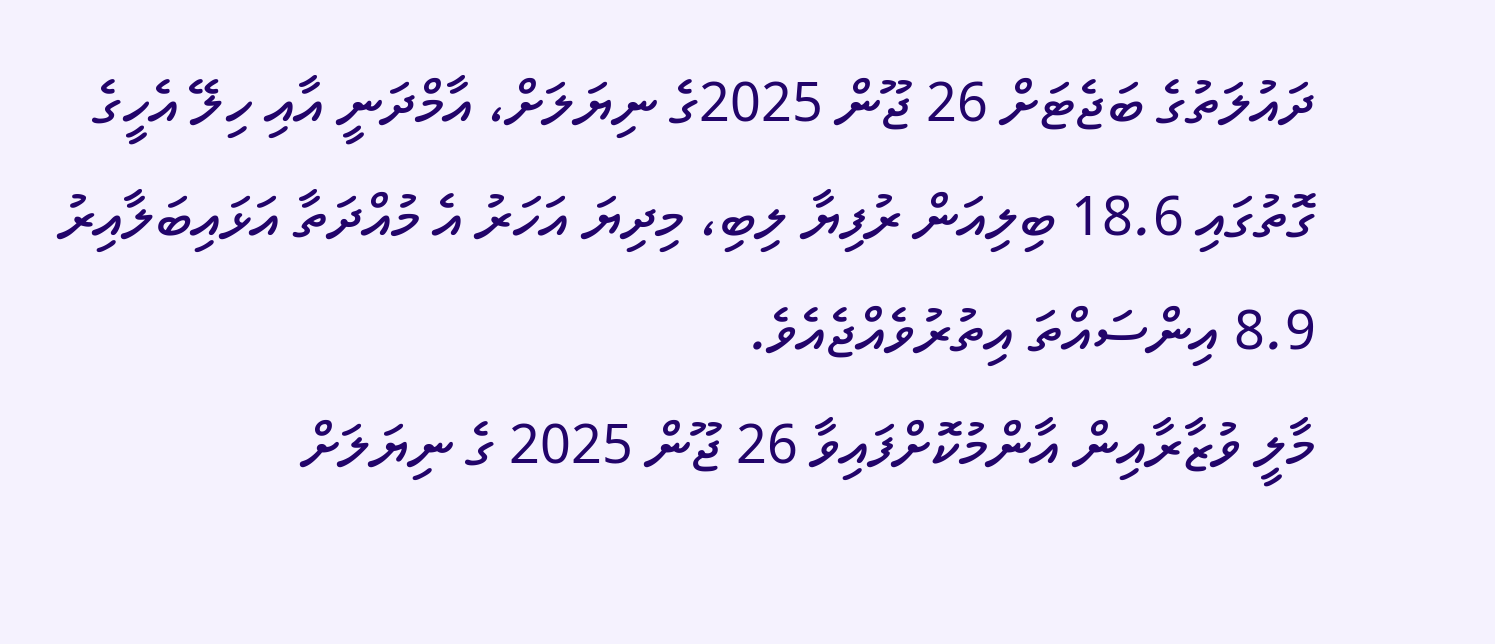ދައުލަތުގެ ބަޖެޓަށް 26 ޖޫން 2025ގެ ނިޔަލަށް، އާމްދަނީ އާއި ހިލޭ އެހީގެ ގޮތުގައި 18.6 ބިލިއަން ރުފިޔާ ލިބި، މިދިޔަ އަހަރު އެ މުއްދަތާ އަޅައިބަލާއިރު 8.9 އިންސައްތަ އިތުރުވެއްޖެއެވެ.
މާލީ ވުޒާރާއިން އާންމުކޮށްފައިވާ 26 ޖޫން 2025 ގެ ނިޔަލަށް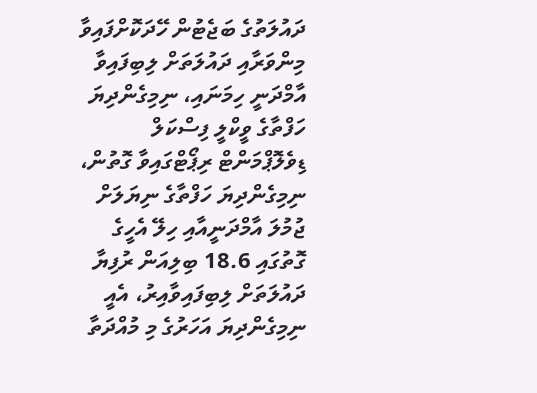ދައުލަތުގެ ބަޖެޓުން ހޭދަކޮށްފައިވާ މިންވަރާއި ދައުލަތަށް ލިބިފައިވާ އާމްދަނީ ހިމަނައި، ނިމިގެންދިޔަ ހަފްތާގެ ވީކްލީ ފިސްކަލް ޑިވެލޮޕްމަންޓް ރިޕޯޓްގައިވާ ގޮތުން، ނިމިގެންދިޔަ ހަފްތާގެ ނިޔަލަށް ޖުމުލަ އާމްދަނީއާއި ހިލޭ އެހީގެ ގޮތުގައި 18.6 ބިލިއަން ރުފިޔާ ދައުލަތަށް ލިބިފައިވާއިރު، އެއީ ނިމިގެންދިޔަ އަހަރުގެ މި މުއްދަތާ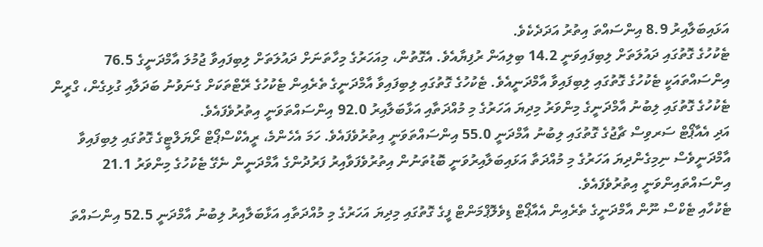އަޅައިބަލާއިރު 8.9 އިންސައްތަ އިތުރު އަދަދެކެވެ.
ޓެކުހުގެ ގޮތުގައި ދައުލަތަށް ލިބިފައިވަނީ 14.2 ބިލިއަން ރުފިޔާއެވެ. އެގޮތުން، މިއަހަރުގެ މިހާތަނަށް ދައުލަތަށް ލިބިފައިވާ ޖުމުލަ އާމްދަނީގެ 76.5 އިންސައްތައަކީ ޓެކުހުގެ ގޮތުގައި ލިބިފައިވާ އާމްދަނީއެވެ. ޓެކުހުގެ ގޮތުގައި ލިބިފައިވާ އާމްދަނީގެ ތެރެއިން ޓެކުހުގެ ރޭޓްތަކަށް ގެނަވުނު ބަދަލާއި ގުޅިގެން، ގްރީން ޓެކުހުގެ ގޮތުގައި ލިބުނު އާމްދަނީގެ މިންވަރު މިދިޔަ އަހަރުގެ މި މުއްދަތާއި އަޅާބަލާއިރު 92.0 އިންސައްތަވަނީ އިތުރުވެފައެވެ.
އަދި އެއާޕޯޓް ސަރވިސް ޗާޖުގެ ގޮތުގައި ލިބުނު އާމްދަނީ 55.0 އިންސައްތަވަނީ އިތުރުވެފައެވެ. ހަމަ އެހެންމެ، ރީއެކްސްޕޯޓް ރޯޔަލްޓީގެ ގޮތުގައި ލިބިފައިވާ އާމްދަނީވެސް ނިމިގެންދިޔަ އަހަރުގެ މި މުއްދަތާ އަޅައިބަލާއިރުވަނީ ބޮޑުތަނުން އިތުރުވެފަވާއިރު ފަރުދުންގެ އާމްދަނީން ނެގޭ ޓެކުހުގެ މިންވަރު 21.1 އިންސައްތައިންވަނީ އިތުރުވެފައެވެ.
ޓެކުހާއި ޓެކްސް ނޫން އާމްދަނީގެ ތެރެއިން އެއާޕޯޓް ޑިވެލޮޕްމަންޓް ފީގެ ގޮތުގައި މިދިޔަ އަހަރުގެ މި މުއްދަތާއި އަޅާބަލާއިރު ލިބުނު އާމްދަނީ 52.5 އިންސައްތަ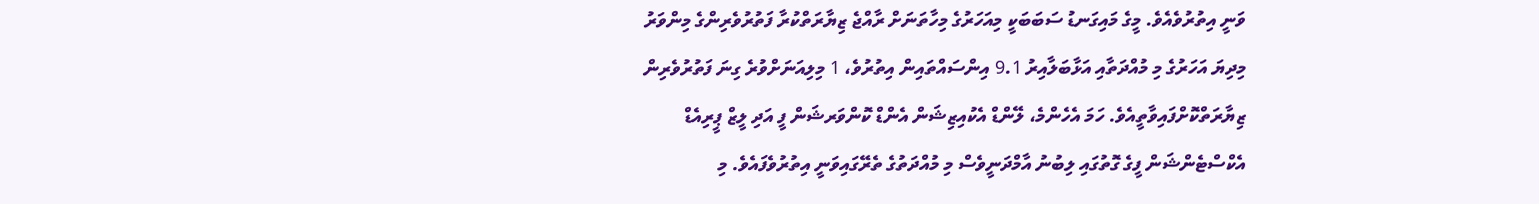ވަނީ އިތުރުވެއެވެ. މީގެ މައިގަނޑު ސަބަބަކީ މިއަހަރުގެ މިހާތަނަށް ރާއްޖެ ޒިޔާރަތްކުރާ ފަތުރުވެރިންގެ މިންވަރު މިދިޔަ އަހަރުގެ މި މުއްދަތާއި އަޅާބަލާއިރު 9.1 އިންސައްތައިން އިތުރުވެ، 1 މިލިއަނަށްވުރެ ގިނަ ފަތުރުވެރިން ޒިޔާރަތްކޮށްފައިވާތީއެވެ. ހަމަ އެހެންމެ، ލޭންޑް އެކުއިޒިޝަން އެންޑް ކޮންވަރޝަން ފީ އަދި ލީޒް ޕީރިއެޑް އެކްސްޓެންޝަން ފީގެ ގޮތުގައި ލިބުނު އާމްދަނީވެސް މި މުއްދަތުގެ ތެރޭގައިވަނީ އިތުރުވެފައެވެ. މި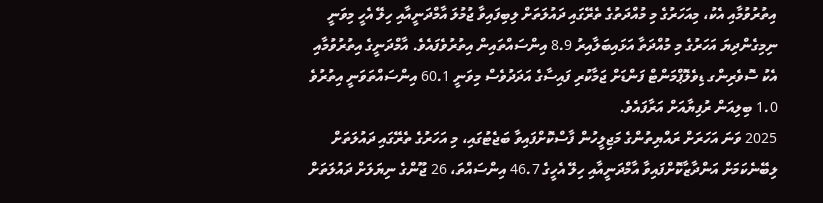އިތުރުވުމާއި އެކު، މިއަހަރުގެ މި މުއްދަތުގެ ތެރޭގައި ދައުލަތަށް ލިބިފައިވާ ޖުމުލަ އާމްދަނީއާއި ހިލޭ އެހީ މިވަނީ ނިމިގެންދިޔަ އަހަރުގެ މި މުއްދަތާ އަޅައިބަލާއިރު 8.9 އިންސައްތައިން އިތުރުވެފައެވެ. އާމްދަނީގެ އިތުރުވުމާއި އެކު ސޮވެރިންގ ޑިވެލޮޕްމަންޓް ފަންޑަށް ޖަމާކުރި ފައިސާގެ އަދަދުވެސް މިވަނީ 60.1 އިންސައްތަވަނީ އިތުރުވެ 1.0 ބިލިއަން ރުފިޔާއަށް އަރާފައެވެ.
2025 ވަނަ އަހަރަށް ރައްޔިތުންގެ މަޖިލީހުން ފާސްކޮށްފައިވާ ބަޖެޓުގައި، މި އަހަރުގެ ތެރޭގައި ދައުލަތަށް ލިބޭނެކަމަށް އަންދާޒާކޮށްފައިވާ އާމްދަނީއާއި ހިލޭ އެހީގެ 46.7 އިންސައްތަ، 26 ޖޫންގެ ނިޔަލަށް ދައުލަތަށް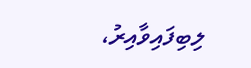ލިބިފައިވާއިރު،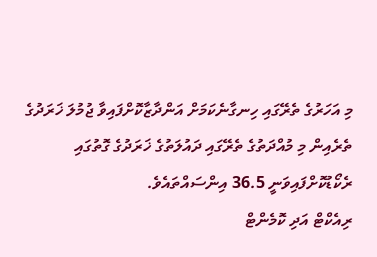މި އަހަރުގެ ތެރޭގައި ހިނގާނެކަމަށް އަންދާޒާކޮށްފައިވާ ޖުމުލަ ޚަރަދުގެ ތެރެއިން މި މުއްދަތުގެ ތެރޭގައި ދައުލަތުގެ ޚަރަދުގެ ގޮތުގައި ރެކޯޑުކޮށްފައިވަނީ 36.5 އިންސައްތައެވެ.
ރިއެކްޓް އަދި ކޮމެންޓް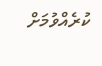ކުރެއްވުމަށް